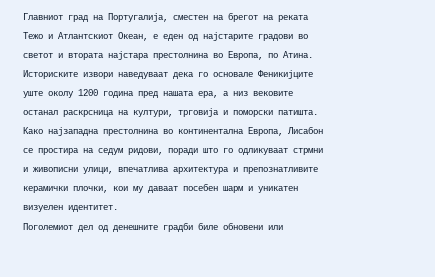Главниот град на Португалија, сместен на брегот на реката Тежо и Атлантскиот Океан, е еден од најстарите градови во светот и втората најстара престолнина во Европа, по Атина. Историските извори наведуваат дека го основале Феникијците уште околу 1200 година пред нашата ера, а низ вековите останал раскрсница на култури, трговија и поморски патишта.
Како најзападна престолнина во континентална Европа, Лисабон се простира на седум ридови, поради што го одликуваат стрмни и живописни улици, впечатлива архитектура и препознатливите керамички плочки, кои му даваат посебен шарм и уникатен визуелен идентитет.
Поголемиот дел од денешните градби биле обновени или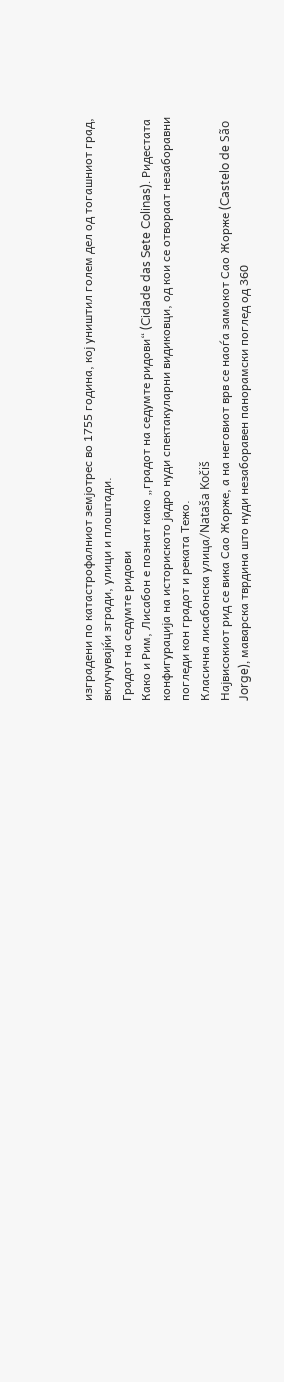изградени по катастрофалниот земјотрес во 1755 година, кој уништил голем дел од тогашниот град, вклучувајќи згради, улици и плоштади.
Градот на седумте ридови
Како и Рим, Лисабон е познат како „градот на седумте ридови“ (Cidade das Sete Colinas). Ридестата конфигурација на историското јадро нуди спектакуларни видиковци, од кои се отвораат незаборавни погледи кон градот и реката Тежо.
Класична лисабонска улица/Nataša Kočiš
Највисокиот рид се вика Сао Жорже, а на неговиот врв се наоѓа замокот Сао Жорже (Castelo de São Jorge), маварска тврдина што нуди незаборавен панорамски поглед од 360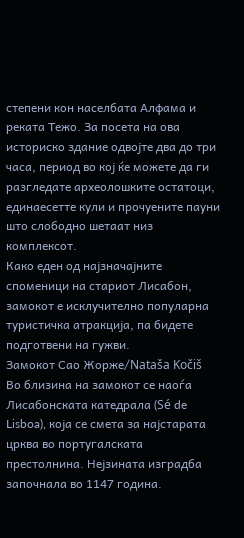степени кон населбата Алфама и реката Тежо. За посета на ова историско здание одвојте два до три часа, период во кој ќе можете да ги разгледате археолошките остатоци, единаесетте кули и прочуените пауни што слободно шетаат низ комплексот.
Како еден од најзначајните споменици на стариот Лисабон, замокот е исклучително популарна туристичка атракција, па бидете подготвени на гужви.
Замокот Сао Жорже/Nataša Kočiš
Во близина на замокот се наоѓа Лисабонската катедрала (Sé de Lisboa), која се смета за најстарата црква во португалската престолнина. Нејзината изградба започнала во 1147 година.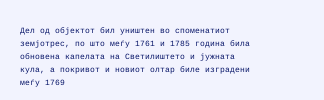Дел од објектот бил уништен во споменатиот земјотрес, по што меѓу 1761 и 1785 година била обновена капелата на Светилиштето и јужната кула, а покривот и новиот олтар биле изградени меѓу 1769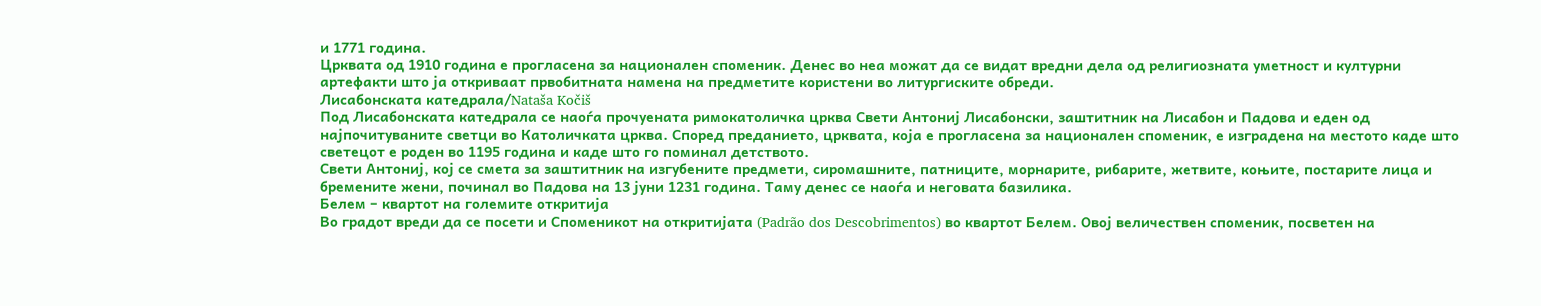и 1771 година.
Црквата од 1910 година е прогласена за национален споменик. Денес во неа можат да се видат вредни дела од религиозната уметност и културни артефакти што ја откриваат првобитната намена на предметите користени во литургиските обреди.
Лисабонската катедрала/Nataša Kočiš
Под Лисабонската катедрала се наоѓа прочуената римокатоличка црква Свети Антониј Лисабонски, заштитник на Лисабон и Падова и еден од најпочитуваните светци во Католичката црква. Според преданието, црквата, која е прогласена за национален споменик, е изградена на местото каде што светецот е роден во 1195 година и каде што го поминал детството.
Свети Антониј, кој се смета за заштитник на изгубените предмети, сиромашните, патниците, морнарите, рибарите, жетвите, коњите, постарите лица и бремените жени, починал во Падова на 13 јуни 1231 година. Таму денес се наоѓа и неговата базилика.
Белем – квартот на големите откритија
Во градот вреди да се посети и Споменикот на откритијата (Padrão dos Descobrimentos) во квартот Белем. Овој величествен споменик, посветен на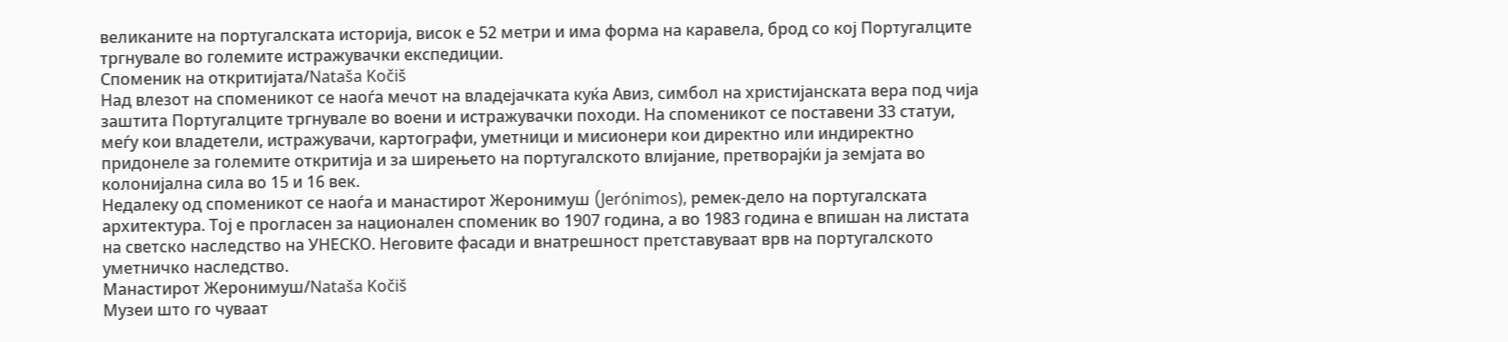великаните на португалската историја, висок е 52 метри и има форма на каравела, брод со кој Португалците тргнувале во големите истражувачки експедиции.
Споменик на откритијата/Nataša Kočiš
Над влезот на споменикот се наоѓа мечот на владејачката куќа Авиз, симбол на христијанската вера под чија заштита Португалците тргнувале во воени и истражувачки походи. На споменикот се поставени 33 статуи, меѓу кои владетели, истражувачи, картографи, уметници и мисионери кои директно или индиректно придонеле за големите откритија и за ширењето на португалското влијание, претворајќи ја земјата во колонијална сила во 15 и 16 век.
Недалеку од споменикот се наоѓа и манастирот Жеронимуш (Jerónimos), ремек-дело на португалската архитектура. Тој е прогласен за национален споменик во 1907 година, а во 1983 година е впишан на листата на светско наследство на УНЕСКО. Неговите фасади и внатрешност претставуваат врв на португалското уметничко наследство.
Манастирот Жеронимуш/Nataša Kočiš
Музеи што го чуваат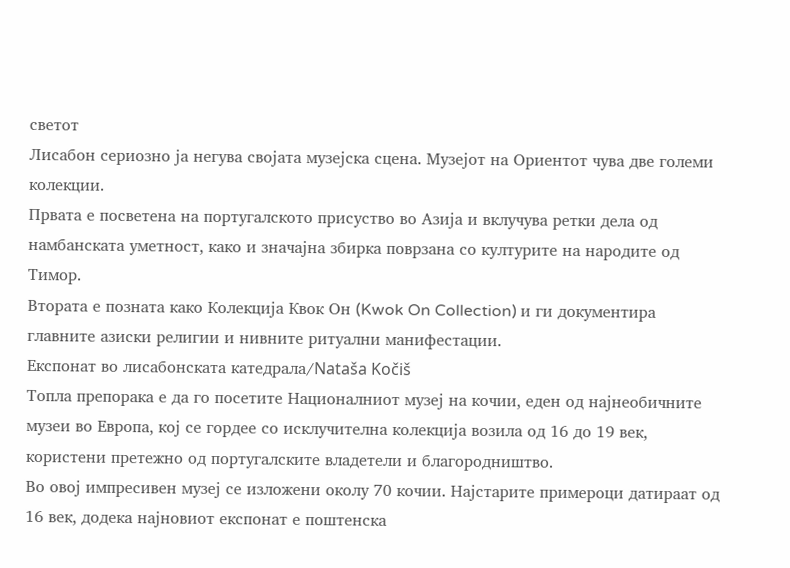светот
Лисабон сериозно ја негува својата музејска сцена. Музејот на Ориентот чува две големи колекции.
Првата е посветена на португалското присуство во Азија и вклучува ретки дела од намбанската уметност, како и значајна збирка поврзана со културите на народите од Тимор.
Втората е позната како Колекција Квок Он (Kwok On Collection) и ги документира главните азиски религии и нивните ритуални манифестации.
Експонат во лисабонската катедрала/Nataša Kočiš
Топла препорака е да го посетите Националниот музеј на кочии, еден од најнеобичните музеи во Европа, кој се гордее со исклучителна колекција возила од 16 до 19 век, користени претежно од португалските владетели и благородништво.
Во овој импресивен музеј се изложени околу 70 кочии. Најстарите примероци датираат од 16 век, додека најновиот експонат е поштенска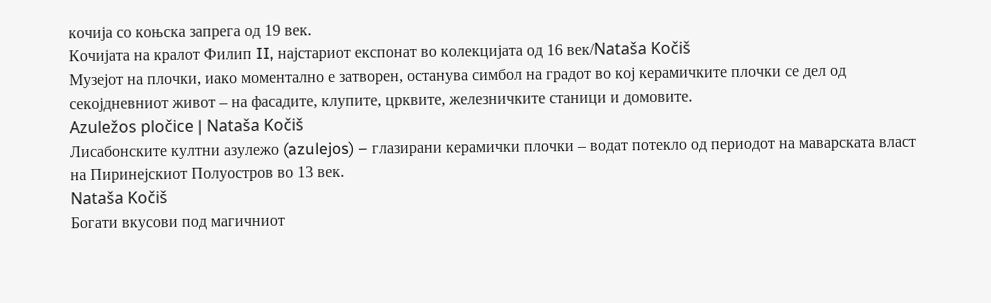кочија со коњска запрега од 19 век.
Кочијата на кралот Филип II, најстариот експонат во колекцијата од 16 век/Nataša Kočiš
Музејот на плочки, иако моментално е затворен, останува симбол на градот во кој керамичките плочки се дел од секојдневниот живот – на фасадите, клупите, црквите, железничките станици и домовите.
Azuležos pločice | Nataša Kočiš
Лисабонските култни азулежо (azulejos) – глазирани керамички плочки – водат потекло од периодот на маварската власт на Пиринејскиот Полуостров во 13 век.
Nataša Kočiš
Богати вкусови под магичниот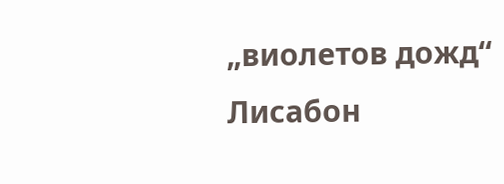„виолетов дожд“
Лисабон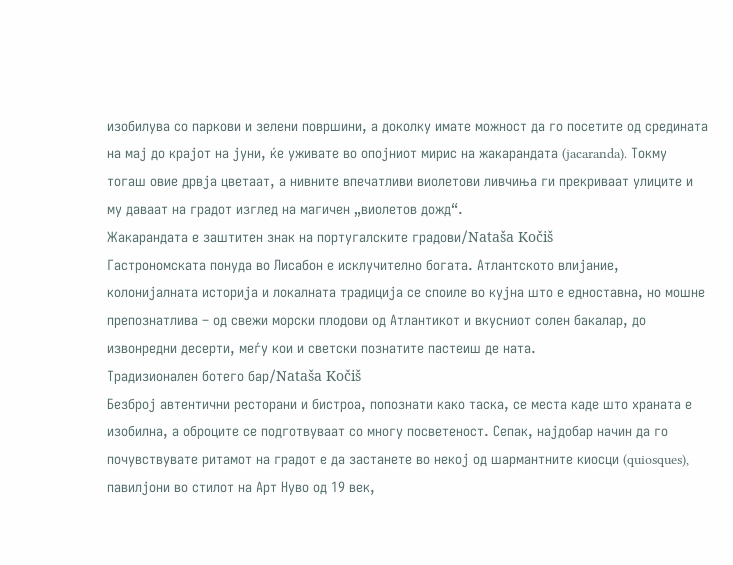изобилува со паркови и зелени површини, а доколку имате можност да го посетите од средината на мај до крајот на јуни, ќе уживате во опојниот мирис на жакарандата (jacaranda). Токму тогаш овие дрвја цветаат, а нивните впечатливи виолетови ливчиња ги прекриваат улиците и му даваат на градот изглед на магичен „виолетов дожд“.
Жакарандата е заштитен знак на португалските градови/Nataša Kočiš
Гастрономската понуда во Лисабон е исклучително богата. Атлантското влијание, колонијалната историја и локалната традиција се споиле во кујна што е едноставна, но мошне препознатлива – од свежи морски плодови од Атлантикот и вкусниот солен бакалар, до извонредни десерти, меѓу кои и светски познатите пастеиш де ната.
Традизионален ботего бар/Nataša Kočiš
Безброј автентични ресторани и бистроа, попознати како таска, се места каде што храната е изобилна, а оброците се подготвуваат со многу посветеност. Сепак, најдобар начин да го почувствувате ритамот на градот е да застанете во некој од шармантните киосци (quiosques), павилјони во стилот на Арт Нуво од 19 век,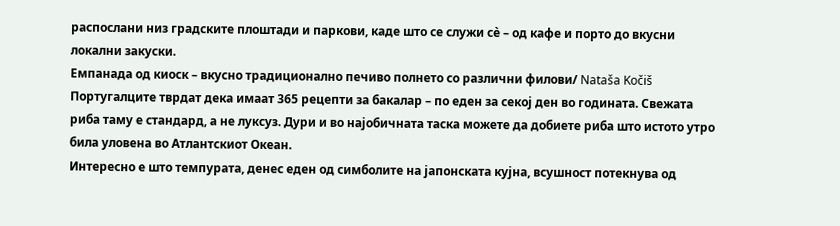распослани низ градските плоштади и паркови, каде што се служи сè – од кафе и порто до вкусни локални закуски.
Емпанада од киоск – вкусно традиционално печиво полнето со различни филови/ Nataša Kočiš
Португалците тврдат дека имаат 365 рецепти за бакалар – по еден за секој ден во годината. Свежата риба таму е стандард, а не луксуз. Дури и во најобичната таска можете да добиете риба што истото утро била уловена во Атлантскиот Океан.
Интересно е што темпурата, денес еден од симболите на јапонската кујна, всушност потекнува од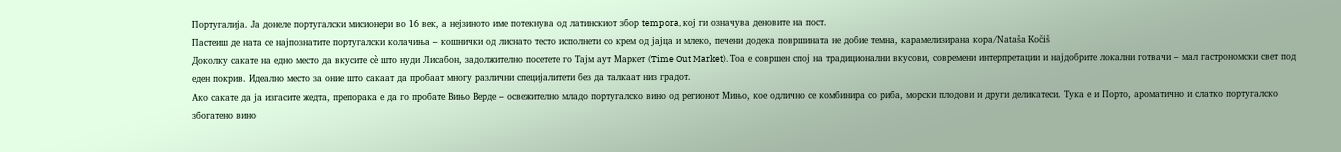Португалија. Ја донеле португалски мисионери во 16 век, а нејзиното име потекнува од латинскиот збор tempora, кој ги означува деновите на пост.
Пастеиш де ната се најпознатите португалски колачиња – кошнички од лиснато тесто исполнети со крем од јајца и млеко, печени додека површината не добие темна, карамелизирана кора/Nataša Kočiš
Доколку сакате на едно место да вкусите сè што нуди Лисабон, задолжително посетете го Тајм аут Маркет (Time Out Market). Тоа е совршен спој на традиционални вкусови, современи интерпретации и најдобрите локални готвачи – мал гастрономски свет под еден покрив. Идеално место за оние што сакаат да пробаат многу различни специјалитети без да талкаат низ градот.
Ако сакате да ја изгасите жедта, препорака е да го пробате Вињо Верде – освежително младо португалско вино од регионот Мињо, кое одлично се комбинира со риба, морски плодови и други деликатеси. Тука е и Порто, ароматично и слатко португалско збогатено вино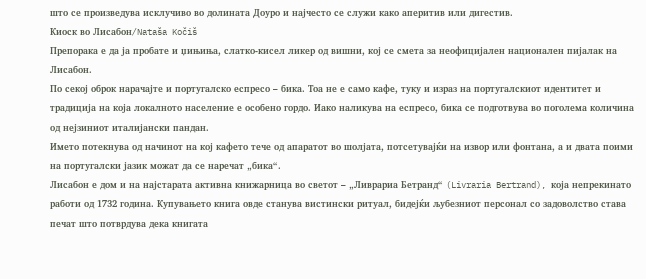што се произведува исклучиво во долината Доуро и најчесто се служи како аперитив или дигестив.
Киоск во Лисабон/Nataša Kočiš
Препорака е да ја пробате и џињиња, слатко-кисел ликер од вишни, кој се смета за неофицијален национален пијалак на Лисабон.
По секој оброк нарачајте и португалско еспресо – бика. Тоа не е само кафе, туку и израз на португалскиот идентитет и традиција на која локалното население е особено гордо. Иако наликува на еспресо, бика се подготвува во поголема количина од нејзиниот италијански пандан.
Името потекнува од начинот на кој кафето тече од апаратот во шолјата, потсетувајќи на извор или фонтана, а и двата поими на португалски јазик можат да се наречат „бика“.
Лисабон е дом и на најстарата активна книжарница во светот – „Ливрариа Бетранд“ (Livraria Bertrand), која непрекинато работи од 1732 година. Купувањето книга овде станува вистински ритуал, бидејќи љубезниот персонал со задоволство става печат што потврдува дека книгата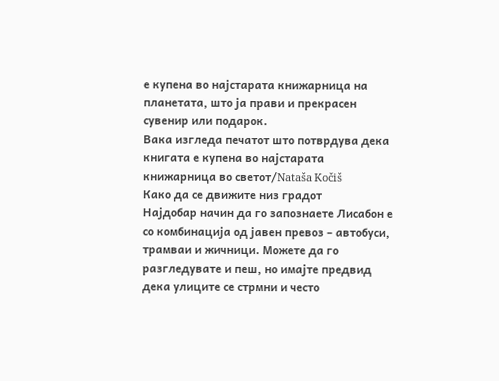е купена во најстарата книжарница на планетата, што ја прави и прекрасен сувенир или подарок.
Вака изгледа печатот што потврдува дека книгата е купена во најстарата книжарница во светот/Nataša Kočiš
Како да се движите низ градот
Најдобар начин да го запознаете Лисабон е со комбинација од јавен превоз – автобуси, трамваи и жичници. Можете да го разгледувате и пеш, но имајте предвид дека улиците се стрмни и често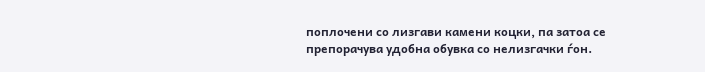поплочени со лизгави камени коцки, па затоа се препорачува удобна обувка со нелизгачки ѓон.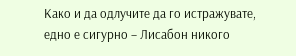Како и да одлучите да го истражувате, едно е сигурно – Лисабон никого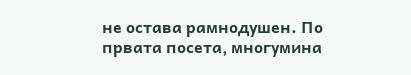не остава рамнодушен. По првата посета, многумина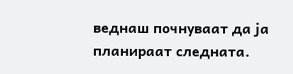веднаш почнуваат да ја планираат следната.